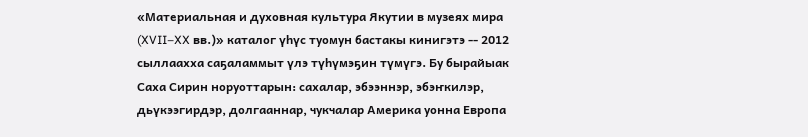«Материальная и духовная культура Якутии в музеях мира (XVII–XX вв.)» каталог үһүс туомун бастакы кинигэтэ -- 2012 сыллаахха саҕаламмыт үлэ түһүмэҕин түмүгэ. Бу бырайыак Саха Сирин норуоттарын: сахалар, эбээннэр, эбэҥкилэр, дьүкээгирдэр, долгааннар, чукчалар Америка уонна Европа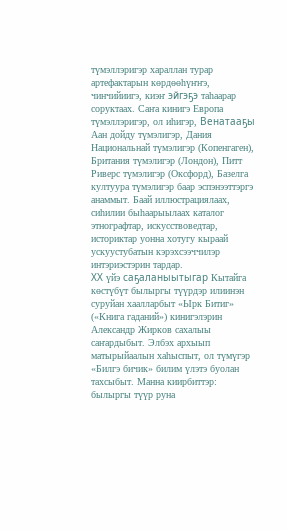түмэллэригэр хараллан турар артефактарын көрдөөһүҥҥэ, чинчийиигэ, киэҥ эйгэҕэ таһаарар соруктаах. Саҥа кинигэ Европа түмэллэригэр, ол иһигэр, Венатааҕы Аан дойду түмэлигэр, Дания Национальнай түмэлигэр (Копенгаген), Британия түмэлигэр (Лондон), Питт Риверс түмэлигэр (Оксфорд), Базелга култуура түмэлигэр баар эспэнээттэргэ анаммыт. Баай иллюстрациялаах, сиһилии быһаарыылаах каталог этнографтар, искусствоведтар, историктар уонна хотугу кыраай ускуустубатын кэрэхсээччилэр интэриэстэрин тардар.
XX үйэ саҕаланыытыгар Кытайга көстүбүт былыргы түүрдэр илиинэн суруйан хаалларбыт «Ырк Битиг» («Книга гаданий») кинигэлэрин Александр Жирков сахалыы саҥардыбыт. Элбэх архыып матырыйаалын хаһыспыт, ол түмүгэр «Билгэ бичик» билим үлэтэ буолан тахсыбыт. Манна киирбиттэр: былыргы түүр руна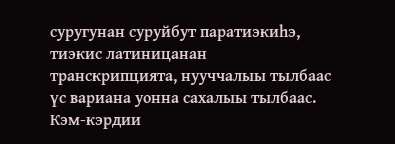суругунан суруйбут паратиэкиһэ, тиэкис латиницанан транскрипцията, нууччалыы тылбаас үс вариана уонна сахалыы тылбаас.
Кэм-кэрдии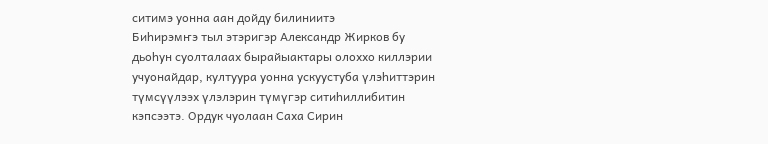ситимэ уонна аан дойду билиниитэ
Биһирэмҥэ тыл этэригэр Александр Жирков бу дьоһун суолталаах бырайыактары олоххо киллэрии учуонайдар, култуура уонна ускуустуба үлэһиттэрин түмсүүлээх үлэлэрин түмүгэр ситиһиллибитин кэпсээтэ. Ордук чуолаан Саха Сирин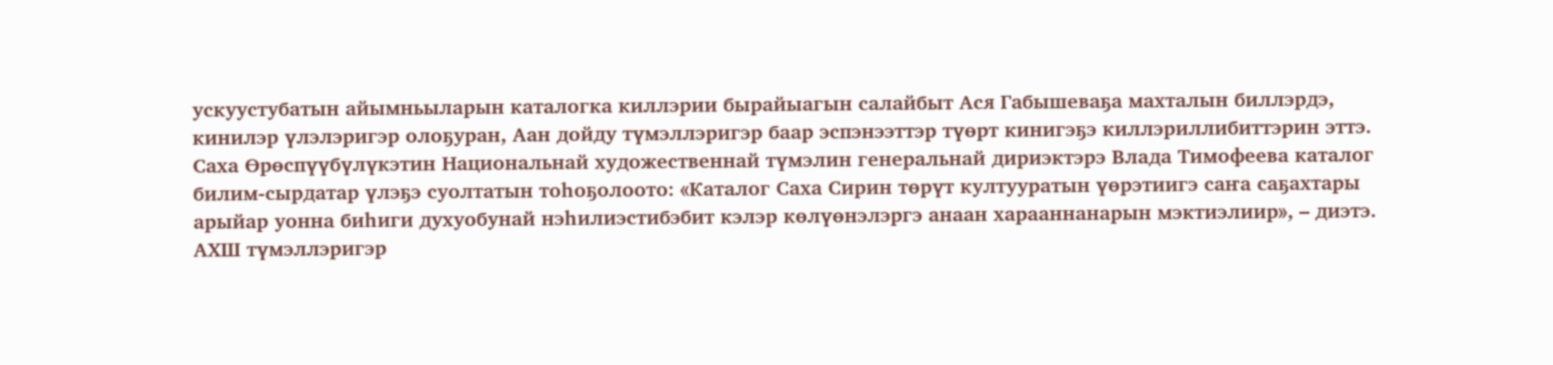ускуустубатын айымньыларын каталогка киллэрии бырайыагын салайбыт Ася Габышеваҕа махталын биллэрдэ, кинилэр үлэлэригэр олоҕуран, Аан дойду түмэллэригэр баар эспэнээттэр түөрт кинигэҕэ киллэриллибиттэрин эттэ.
Саха Өрөспүүбүлүкэтин Национальнай художественнай түмэлин генеральнай дириэктэрэ Влада Тимофеева каталог билим-сырдатар үлэҕэ суолтатын тоһоҕолоото: «Каталог Саха Сирин төрүт култууратын үөрэтиигэ саҥа саҕахтары арыйар уонна биһиги духуобунай нэһилиэстибэбит кэлэр көлүөнэлэргэ анаан харааннанарын мэктиэлиир», – диэтэ. АХШ түмэллэригэр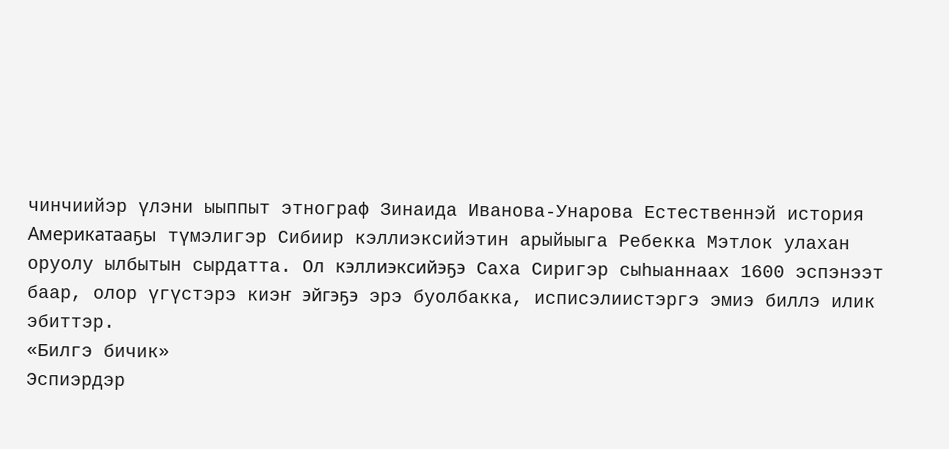чинчиийэр үлэни ыыппыт этнограф Зинаида Иванова-Унарова Естественнэй история Америкатааҕы түмэлигэр Сибиир кэллиэксийэтин арыйыыга Ребекка Мэтлок улахан оруолу ылбытын сырдатта. Ол кэллиэксийэҕэ Саха Сиригэр сыһыаннаах 1600 эспэнээт баар, олор үгүстэрэ киэҥ эйгэҕэ эрэ буолбакка, исписэлиистэргэ эмиэ биллэ илик эбиттэр.
«Билгэ бичик»
Эспиэрдэр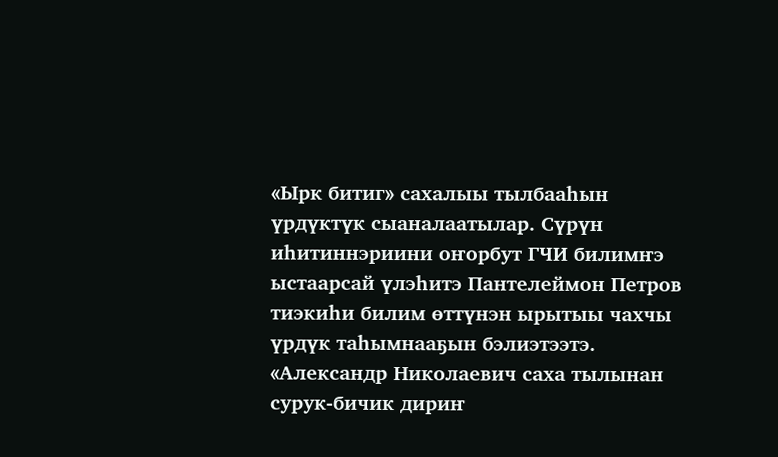«Ырк битиг» сахалыы тылбааһын үрдүктүк сыаналаатылар. Сүрүн иһитиннэриини оҥорбут ГЧИ билимҥэ ыстаарсай үлэһитэ Пантелеймон Петров тиэкиһи билим өттүнэн ырытыы чахчы үрдүк таһымнааҕын бэлиэтээтэ. «Александр Николаевич саха тылынан сурук-бичик дириҥ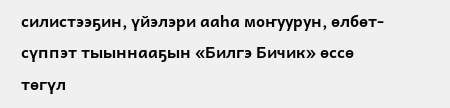силистээҕин, үйэлэри ааһа моҥуурун, өлбөт-сүппэт тыыннааҕын «Билгэ Бичик» өссө төгүл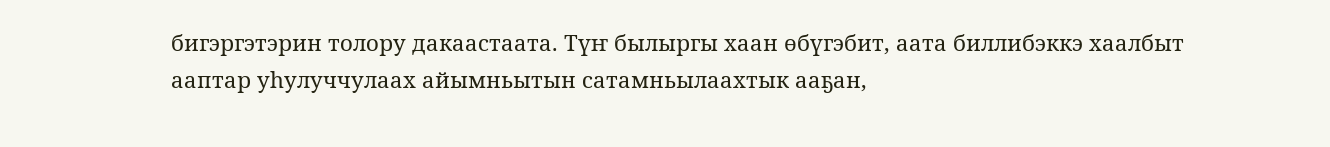бигэргэтэрин толору дакаастаата. Түҥ былыргы хаан өбүгэбит, аата биллибэккэ хаалбыт ааптар уһулуччулаах айымньытын сатамньылаахтык ааҕан,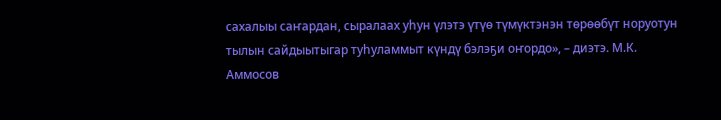сахалыы саҥардан, сыралаах уһун үлэтэ үтүө түмүктэнэн төрөөбүт норуотун тылын сайдыытыгар туһуламмыт күндү бэлэҕи оҥордо», – диэтэ. М.К. Аммосов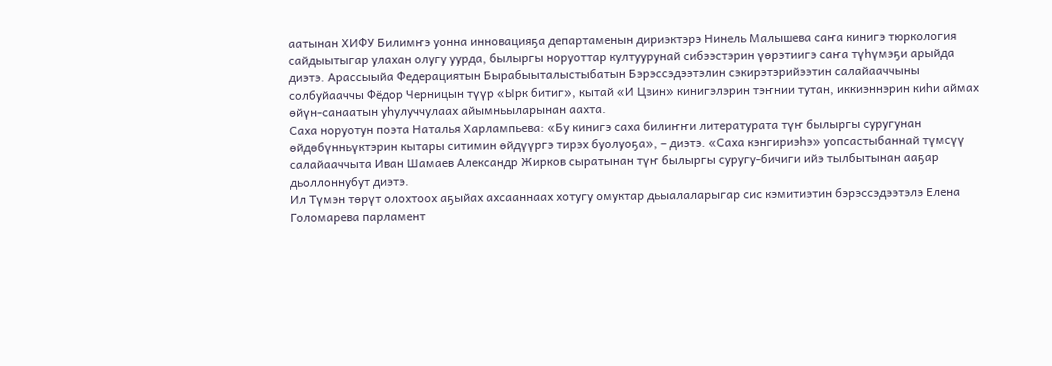аатынан ХИФУ Билимҥэ уонна инновацияҕа департаменын дириэктэрэ Нинель Малышева саҥа кинигэ тюркология сайдыытыгар улахан олугу уурда, былыргы норуоттар култуурунай сибээстэрин үөрэтиигэ саҥа түһүмэҕи арыйда диэтэ. Арассыыйа Федерациятын Бырабыыталыстыбатын Бэрэссэдээтэлин сэкирэтэрийээтин салайааччыны солбуйааччы Фёдор Черницын түүр «Ырк битиг», кытай «И Цзин» кинигэлэрин тэҥнии тутан, иккиэннэрин киһи аймах өйүн-санаатын уһулуччулаах айымньыларынан аахта.
Саха норуотун поэта Наталья Харлампьева: «Бу кинигэ саха билиҥҥи литературата түҥ былыргы суругунан өйдөбүнньүктэрин кытары ситимин өйдүүргэ тирэх буолуоҕа», – диэтэ. «Саха кэнгириэһэ» уопсастыбаннай түмсүү салайааччыта Иван Шамаев Александр Жирков сыратынан түҥ былыргы суругу-бичиги ийэ тылбытынан ааҕар дьоллоннубут диэтэ.
Ил Түмэн төрүт олохтоох аҕыйах ахсааннаах хотугу омуктар дьыалаларыгар сис кэмитиэтин бэрэссэдээтэлэ Елена Голомарева парламент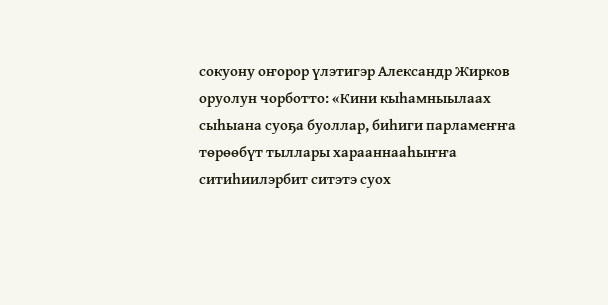сокуону оҥорор үлэтигэр Александр Жирков оруолун чорботто: «Кини кыһамныылаах сыһыана суоҕа буоллар, биһиги парламеҥҥа төрөөбүт тыллары харааннааһыҥҥа ситиһиилэрбит ситэтэ суох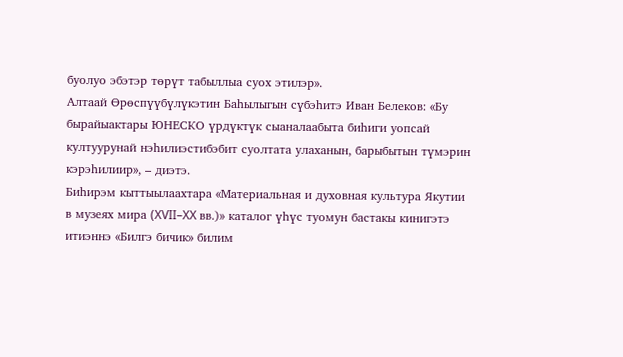буолуо эбэтэр төрүт табыллыа суох этилэр».
Алтаай Өрөспүүбүлүкэтин Баһылыгын сүбэһитэ Иван Белеков: «Бу бырайыактары ЮНЕСКО үрдүктүк сыаналаабыта биһиги уопсай култуурунай нэһилиэстибэбит суолтата улаханын, барыбытын түмэрин кэрэһилиир», – диэтэ.
Биһирэм кыттыылаахтара «Материальная и духовная культура Якутии в музеях мира (XVII–XX вв.)» каталог үһүс туомун бастакы кинигэтэ итиэннэ «Билгэ бичик» билим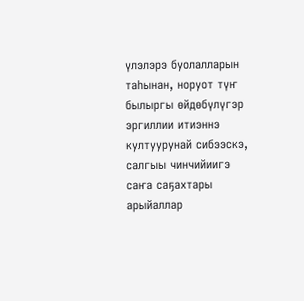үлэлэрэ буолалларын таһынан, норуот түҥ былыргы өйдөбүлүгэр эргиллии итиэннэ култуурунай сибээскэ, салгыы чинчийиигэ саҥа саҕахтары арыйаллар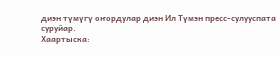диэн түмүгү оҥордулар диэн Ил Түмэн пресс-сулууспата суруйар.
Хаартыска: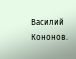Василий Кононов.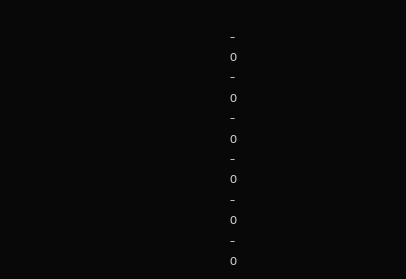-
0
-
0
-
0
-
0
-
0
-
0